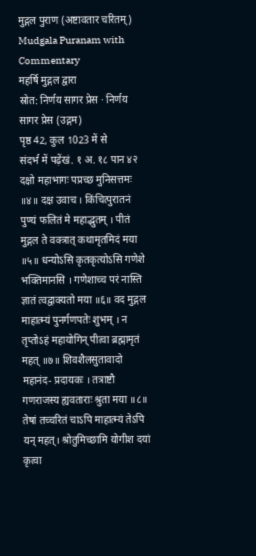मुद्गल पुराण (अष्टावतार चरितम्)
Mudgala Puranam with Commentary
महर्षि मुद्गल द्वारा
स्रोत: निर्णय सागर प्रेस · निर्णय सागर प्रेस (उद्गम)
पृष्ठ 42, कुल 1023 में से
संदर्भ में पढ़ेंखं. १ अ. १८ पान ४२ दक्षो महाभागः पप्रच्छ मुनिसत्तमः ॥४॥ दक्ष उवाच । किंचित्पुरातनं पुण्यं फलितं मे महाद्भुतम् । पीतं मुद्गल ते वक्त्रात् कथामृतमिदं मया ॥५॥ धन्योऽसि कृतकृत्योऽसि गणेशे भक्तिमानसि । गणेशाच्च परं नास्ति ज्ञातं त्वद्वाक्यतो मया ॥६॥ वद मुद्गल माहात्म्यं पुनर्गणपतेः शुभम् । न तृप्तोऽहं महायोगिन् पीत्वा ब्रह्मामृतं महत् ॥७॥ शिवशैलसुतावादो महानंद- प्रदायकः । तत्राष्टौ गणराजस्य ह्यवताराः श्रुता मया ॥८॥ तेषां तच्चरितं चाऽपि माहात्म्यं तेऽपि यन् महत्। श्रोतुमिच्छामि योगीश दयां कृत्वा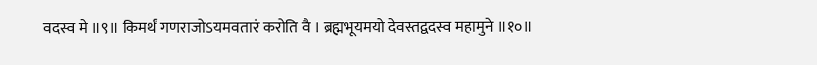वदस्व मे ॥९॥ किमर्थं गणराजोऽयमवतारं करोति वै । ब्रह्मभूयमयो देवस्तद्वदस्व महामुने ॥१०॥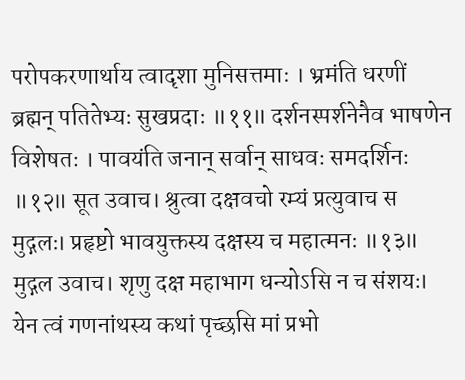परोपकरणार्थाय त्वादृशा मुनिसत्तमाः । भ्रमंति धरणीं ब्रह्मन् पतितेभ्यः सुखप्रदाः ॥११॥ दर्शनस्पर्शनेनैव भाषणेन विशेषतः । पावयंति जनान् सर्वान् साधवः समदर्शिनः ॥१२॥ सूत उवाच। श्रुत्वा दक्षवचो रम्यं प्रत्युवाच स मुद्गलः। प्रहृष्टो भावयुक्तस्य दक्षस्य च महात्मनः ॥१३॥ मुद्गल उवाच। शृणु दक्ष महाभाग धन्योऽसि न च संशयः। येन त्वं गणनांथस्य कथां पृच्छसि मां प्रभो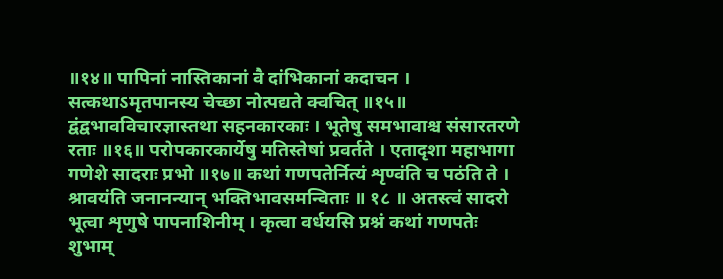॥१४॥ पापिनां नास्तिकानां वै दांभिकानां कदाचन । सत्कथाऽमृतपानस्य चेच्छा नोत्पद्यते क्वचित् ॥१५॥ द्वंद्वभावविचारज्ञास्तथा सहनकारकाः । भूतेषु समभावाश्च संसारतरणे रताः ॥१६॥ परोपकारकार्येषु मतिस्तेषां प्रवर्तते । एतादृशा महाभागा गणेशे सादराः प्रभो ॥१७॥ कथां गणपतेर्नित्यं शृण्वंति च पठंति ते । श्रावयंति जनानन्यान् भक्तिभावसमन्विताः ॥ १८ ॥ अतस्त्वं सादरो भूत्वा शृणुषे पापनाशिनीम् । कृत्वा वर्धयसि प्रश्नं कथां गणपतेः शुभाम्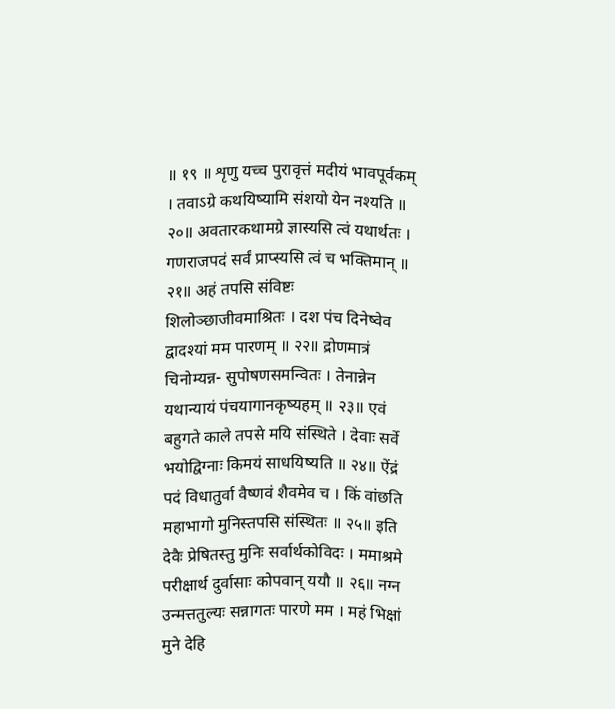॥ १९ ॥ शृणु यच्च पुरावृत्तं मदीयं भावपूर्वकम् । तवाऽग्रे कथयिष्यामि संशयो येन नश्यति ॥ २०॥ अवतारकथामग्रे ज्ञास्यसि त्वं यथार्थतः । गणराजपदं सर्वं प्राप्स्यसि त्वं च भक्तिमान् ॥ २१॥ अहं तपसि संविष्टः शिलोञ्छाजीवमाश्रितः । दश पंच दिनेष्वेव द्वादश्यां मम पारणम् ॥ २२॥ द्रोणमात्रं चिनोम्यन्न- सुपोषणसमन्वितः । तेनान्नेन यथान्यायं पंचयागानकृष्यहम् ॥ २३॥ एवं बहुगते काले तपसे मयि संस्थिते । देवाः सर्वे भयोद्विग्नाः किमयं साधयिष्यति ॥ २४॥ ऐंद्रं पदं विधातुर्वा वैष्णवं शैवमेव च । किं वांछति महाभागो मुनिस्तपसि संस्थितः ॥ २५॥ इति देवैः प्रेषितस्तु मुनिः सर्वार्थकोविदः । ममाश्रमे परीक्षार्थ दुर्वासाः कोपवान् ययौ ॥ २६॥ नग्न उन्मत्ततुल्यः सन्नागतः पारणे मम । महं भिक्षां मुने देहि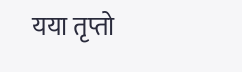यया तृप्तो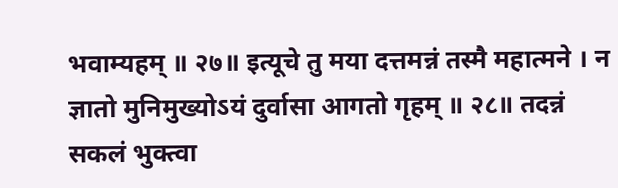भवाम्यहम् ॥ २७॥ इत्यूचे तु मया दत्तमन्नं तस्मै महात्मने । न ज्ञातो मुनिमुख्योऽयं दुर्वासा आगतो गृहम् ॥ २८॥ तदन्नं सकलं भुक्त्वा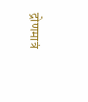द्रोणमात्रं